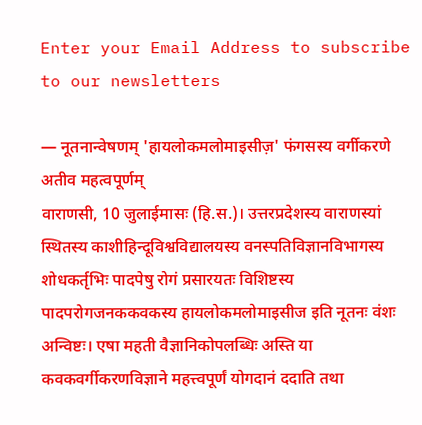Enter your Email Address to subscribe to our newsletters

— नूतनान्वेषणम् 'हायलोकमलोमाइसीज़' फंगसस्य वर्गीकरणे अतीव महत्वपूर्णम्
वाराणसी, 10 जुलाईमासः (हि.स.)। उत्तरप्रदेशस्य वाराणस्यां स्थितस्य काशीहिन्दूविश्वविद्यालयस्य वनस्पतिविज्ञानविभागस्य शोधकर्तृभिः पादपेषु रोगं प्रसारयतः विशिष्टस्य पादपरोगजनककवकस्य हायलोकमलोमाइसीज इति नूतनः वंशः अन्विष्टः। एषा महती वैज्ञानिकोपलब्धिः अस्ति या कवकवर्गीकरणविज्ञाने महत्त्वपूर्णं योगदानं ददाति तथा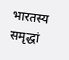भारतस्य समृद्धां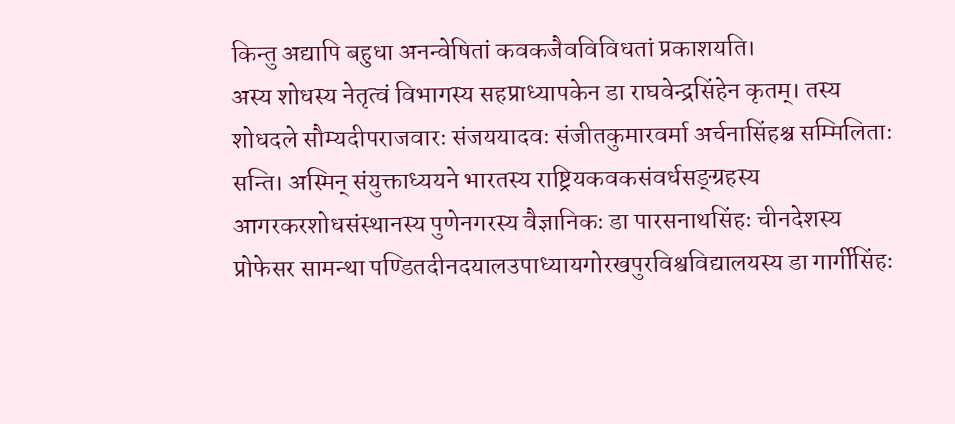किन्तु अद्यापि बहुधा अनन्वेषितां कवकजैवविविधतां प्रकाशयति।
अस्य शोधस्य नेतृत्वं विभागस्य सहप्राध्यापकेन डा राघवेन्द्रसिंहेन कृतम्। तस्य शोधदले सौम्यदीपराजवारः संजययादवः संजीतकुमारवर्मा अर्चनासिंहश्च सम्मिलिताः सन्ति। अस्मिन् संयुक्ताध्ययने भारतस्य राष्ट्रियकवकसंवर्धसङ्ग्रहस्य आगरकरशोधसंस्थानस्य पुणेनगरस्य वैज्ञानिकः डा पारसनाथसिंहः चीनदेशस्य प्रोफेसर सामन्था पण्डितदीनदयालउपाध्यायगोरखपुरविश्वविद्यालयस्य डा गार्गीसिंहः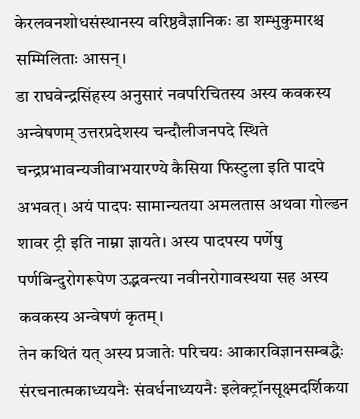केरलवनशोधसंस्थानस्य वरिष्ठवैज्ञानिकः डा शम्भुकुमारश्च सम्मिलिताः आसन्।
डा राघवेन्द्रसिंहस्य अनुसारं नवपरिचितस्य अस्य कवकस्य अन्वेषणम् उत्तरप्रदेशस्य चन्दौलीजनपदे स्थिते चन्द्रप्रभावन्यजीवाभयारण्ये कैसिया फिस्टुला इति पादपे अभवत्। अयं पादपः सामान्यतया अमलतास अथवा गोल्डन शावर ट्री इति नाम्ना ज्ञायते। अस्य पादपस्य पर्णेषु पर्णबिन्दुरोगरूपेण उद्भवन्त्या नवीनरोगावस्थया सह अस्य कवकस्य अन्वेषणं कृतम्।
तेन कथितं यत् अस्य प्रजातेः परिचयः आकारविज्ञानसम्बद्धैः संरचनात्मकाध्ययनैः संवर्धनाध्ययनैः इलेक्ट्रॉनसूक्ष्मदर्शिकया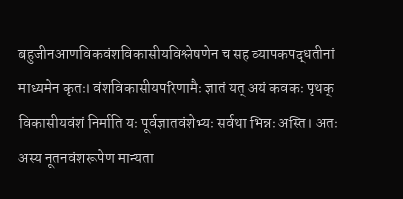बहुजीनआणविकवंशविकासीयविश्लेषणेन च सह व्यापकपद्धतीनां माध्यमेन कृतः। वंशविकासीयपरिणामैः ज्ञातं यत् अयं कवकः पृथक् विकासीयवंशं निर्माति यः पूर्वज्ञातवंशेभ्यः सर्वथा भिन्नः अस्ति। अतः अस्य नूतनवंशरूपेण मान्यता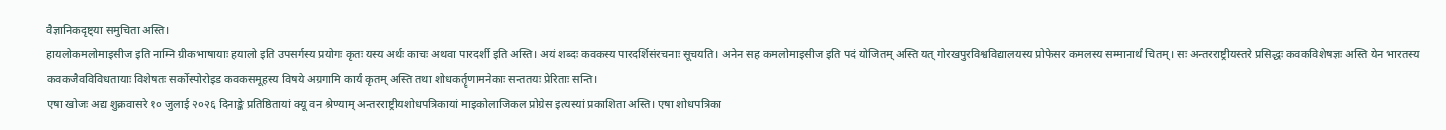वैज्ञानिकदृष्ट्या समुचिता अस्ति।
हायलोकमलोमाइसीज इति नाम्नि ग्रीकभाषायाः हयालो इति उपसर्गस्य प्रयोगः कृतः यस्य अर्थः काचः अथवा पारदर्शी इति अस्ति। अयं शब्दः कवकस्य पारदर्शिसंरचनाः सूचयति। अनेन सह कमलोमाइसीज इति पदं योजितम् अस्ति यत् गोरखपुरविश्वविद्यालयस्य प्रोफेसर कमलस्य सम्मानार्थं चितम्। सः अन्तरराष्ट्रीयस्तरे प्रसिद्धः कवकविशेषज्ञः अस्ति येन भारतस्य कवकजैवविविधतायाः विशेषतः सर्कोस्पोरोइड कवकसमूहस्य विषये अग्रगामि कार्यं कृतम् अस्ति तथा शोधकर्तॄणामनेकाः सन्ततयः प्रेरिताः सन्ति।
एषा खोजः अद्य शुक्रवासरे १० जुलाई २०२६ दिनाङ्के प्रतिष्ठितायां क्यू वन श्रेण्याम् अन्तरराष्ट्रीयशोधपत्रिकायां माइकोलाजिकल प्रोग्रेस इत्यस्यां प्रकाशिता अस्ति। एषा शोधपत्रिका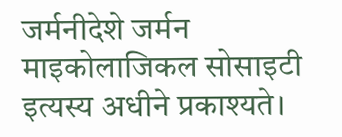जर्मनीदेशे जर्मन माइकोलाजिकल सोसाइटी इत्यस्य अधीने प्रकाश्यते।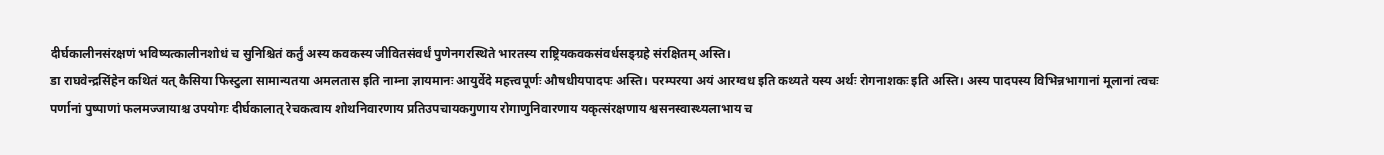दीर्घकालीनसंरक्षणं भविष्यत्कालीनशोधं च सुनिश्चितं कर्तुं अस्य कवकस्य जीवितसंवर्धं पुणेनगरस्थिते भारतस्य राष्ट्रियकवकसंवर्धसङ्ग्रहे संरक्षितम् अस्ति।
डा राघवेन्द्रसिंहेन कथितं यत् कैसिया फिस्टुला सामान्यतया अमलतास इति नाम्ना ज्ञायमानः आयुर्वेदे महत्त्वपूर्णः औषधीयपादपः अस्ति। परम्परया अयं आरग्वध इति कथ्यते यस्य अर्थः रोगनाशकः इति अस्ति। अस्य पादपस्य विभिन्नभागानां मूलानां त्वचः पर्णानां पुष्पाणां फलमज्जायाश्च उपयोगः दीर्घकालात् रेचकत्वाय शोथनिवारणाय प्रतिउपचायकगुणाय रोगाणुनिवारणाय यकृत्संरक्षणाय श्वसनस्वास्थ्यलाभाय च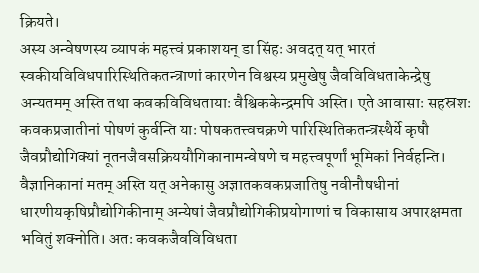क्रियते।
अस्य अन्वेषणस्य व्यापकं महत्त्वं प्रकाशयन् डा सिंहः अवदत् यत् भारतं स्वकीयविविधपारिस्थितिकतन्त्राणां कारणेन विश्वस्य प्रमुखेषु जैवविविधताकेन्द्रेषु अन्यतमम् अस्ति तथा कवकविविधतायाः वैश्विककेन्द्रमपि अस्ति। एते आवासाः सहस्रशः कवकप्रजातीनां पोषणं कुर्वन्ति याः पोषकतत्त्वचक्रणे पारिस्थितिकतन्त्रस्थैर्ये कृषौ जैवप्रौद्योगिक्यां नूतनजैवसक्रिययौगिकानामन्वेषणे च महत्त्वपूर्णां भूमिकां निर्वहन्ति।
वैज्ञानिकानां मतम् अस्ति यत् अनेकासु अज्ञातकवकप्रजातिषु नवीनौषधीनां धारणीयकृषिप्रौद्योगिकीनाम् अन्येषां जैवप्रौद्योगिकीप्रयोगाणां च विकासाय अपारक्षमता भवितुं शक्नोति। अतः कवकजैवविविधता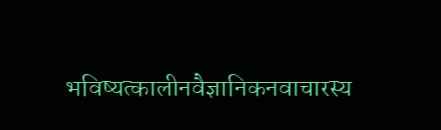भविष्यत्कालीनवैज्ञानिकनवाचारस्य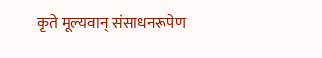कृते मूल्यवान् संसाधनरूपेण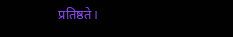प्रतिष्ठते।